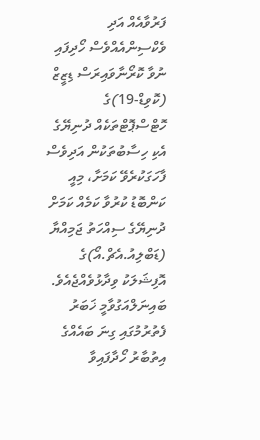ފަރުވާއެއް އަދި ވެކްސިންއެއްވެސް ހޯދިފައި ނުވާ ކޮރޯނާވައިރަސް ޑިޒީޒް (ކޮވިޑް-19)ގެ ހޮޓްސްޕޮޓްތަކެއް ދުނިޔޭގެ އެކި ހިސާބުތަކުން އަދިވެސް ފާހަގަކުރެވޭ ކަމަށާ، މިއީ ކަންބޮޑު ކުރުވާ ކަމެއް ކަމަށް ދުނިޔޭގެ ސިއްހަތު ޖަމިއްޔާ (ޑަބްލިއު.އެޗް.އޯ)ގެ އޮފިޝަލަކު ވިދާޅުވެއްޖެއެވެ.
ބައިނަލްއަގުވާމީ ޚަބަރު ފެތުރުމުގައި ގިނަ ބައެއްގެ އިތުބާރު ހޯދާފައިވާ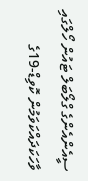ސީއެންއެންގެ ގްލޯބަލް ޓައުން ހޯލްގައި ވާހަކަދައްކަވަމުން ކޮވިޑް-19ގެ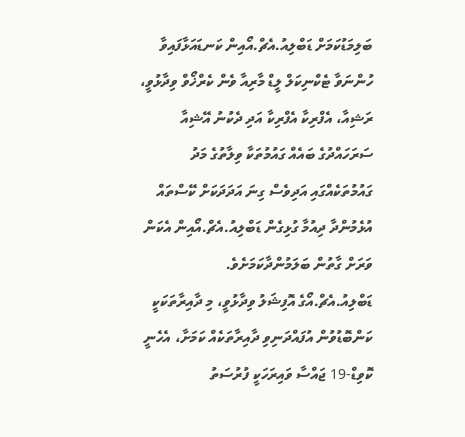ބަލިމަޑުކަމަށް ޑަބްލިއު.އެޗް.އޯއިން ކަނޑައަޅާފައިވާ ހުންނަވާ ޓެކްނިކަލް ލީޑް މާރިއާ ވެން ކެރްޚޯވް ވިދާޅުވީ، ރަޝިއާ، އެފްރިކާ އެފްރިކާ އަދި ދެކުނު އޭޝިއާ ސަރަހައްދުގެ ބައެއް ގައުމުތަކާ ވިލާތުގެ މަދު ގައުމުތަކެއްގައި އަދިވެސް ގިނަ އަދަދަކަށް ކޭސްތައް އުޅެމުންދާ ދިއުމާ ގުޅިގެން ޑަބްލިއު.އެޗް.އޯއިން އެކަން ވަރަށް ގާތުން ބަލަމުންދާކަމަށެވެ.
ޑަބްލިއު.އެޗް.އޯގެ އޮފިޝަލު ވިދާޅުވީ، މި ދާއިރާތަކަކީ ކަންބޮޑުވުން އުފައްދަނިވި ދާއިރާތަކެއް ކަމަށާ، އެހެނީ ކޮވިޑް-19 ޖައްސާ ވައިރަހަކީ ފުރުސަތު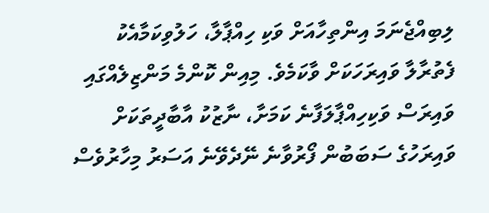ލިބިއްޖެނަމަ އިންތިހާއަށް ވަކި ހިއްޕާލާ، ހަލުވިކަމާއެކު ފެތުރާލާ ވައިރަހަކަށް ވާކަމެވެ. މިއިން ކޮންމެ މަންޒިލެއްގައި ވައިރަސް ވަކިހިއްޕާލަފާނެ ކަމަށާ، ނާޒުކު އާބާދީތަކަށް ވައިރަހުގެ ސަބަބުން ފޯރުވާނެ ނޭދެވޭނެ އަސަރު މިހާރުވެސް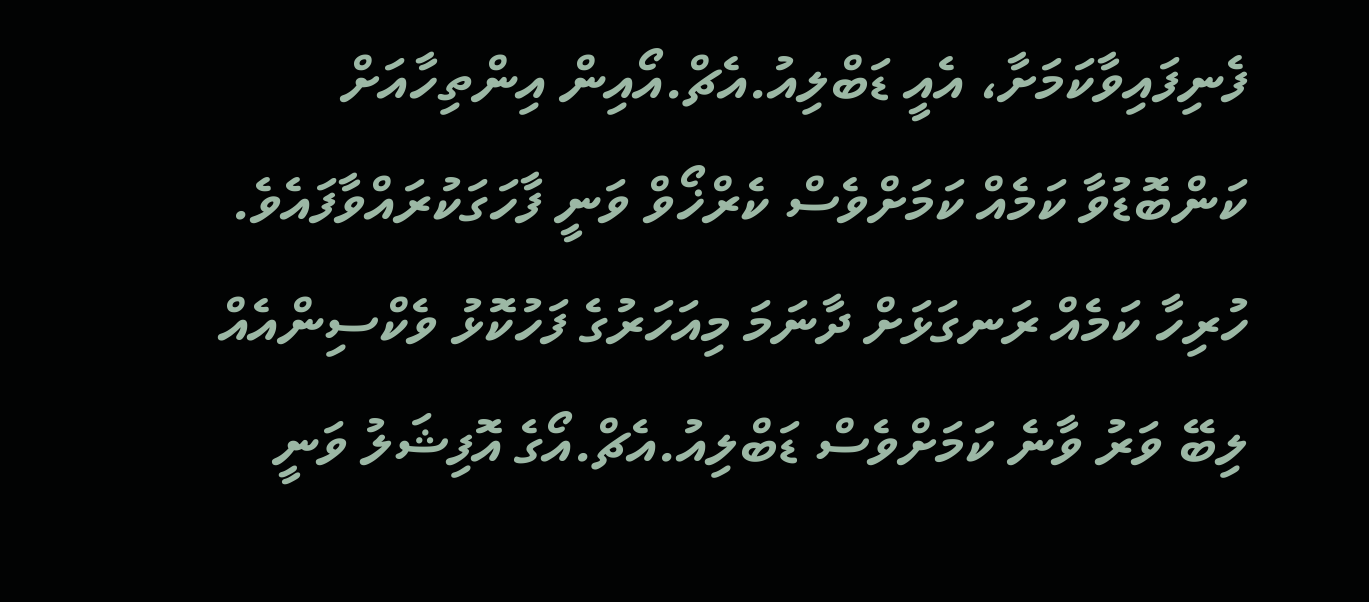ފެނިފައިވާކަމަށާ، އެއީ ޑަބްލިއު.އެޗް.އޯއިން އިންތިހާއަށް ކަންބޮޑުވާ ކަމެއް ކަމަށްވެސް ކެރްޚޯވް ވަނީ ފާހަގަކުރައްވާފައެވެ.
ހުރިހާ ކަމެއް ރަނގަޅަށް ދާނަމަ މިއަހަރުގެ ފަހުކޮޅު ވެކްސިންއެއް ލިބޭ ވަރު ވާނެ ކަމަށްވެސް ޑަބްލިއު.އެޗް.އޯގެ އޮފިޝަލު ވަނީ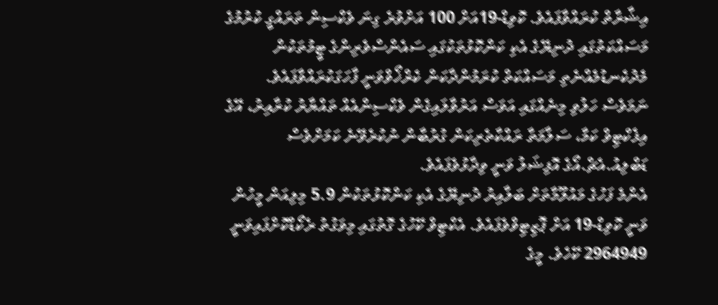އިޝާރާތް ކުރައްވާފައެވެ. ކޮވިޑް-19އަށް 100 އަށްވުރެ ގިނަ ވެކްސިން ތަރައްގީ ކުރުމުގެ މަސައްކަތުގައި ދުނިޔޭގެ އެކި ކަންކޮޅުތަކުގައި ސައެންސްވެރިންގެ ޓީމުތަކުން މެދުކެނޑުމެއްނެތި މަސައްކަތް ކުރަމުންދާކަން ކެރްޚޯވްވަނީ ފާހަގަކުރައްވާފައެވެ. ނަމަވެސް ހަލުވި މިނެއްގައި އަވަސް އަރުވާލައިގެން ވެކްސިންއެއް ތައްޔާރު ކުރާއިރު، އޭގެ އިފެކްޓިވް ކަމާ، ސަލާމަތާ ރައްކާތެރިކަން ގުރުބާން ނުކުރެވޭނެ ކަމަށްވެސް ޑަބްލިއު.އެޗް.އޯގެ އޮފިޝަލު ވަނީ ވިދާޅުވެފައެވެ.
އެންމެ ފަހުގެ މައުލޫމާތަށް ބަލާއިރު ދުނިޔޭގެ އެކި ކަންކޮޅުތަކުން 5.9 މިލިއަން މީހުން ވަނީ ކޮވިޑް-19 އަށް ޕޮޒިޓިވްވެފައެވެ. އެކްޓިވް ކޭހުގެ ގޮތުގައި މިވަގުތު ރެކޯޑްކޮށްފައިވަނީ 2964949 ކޭހެވެ. މީގެ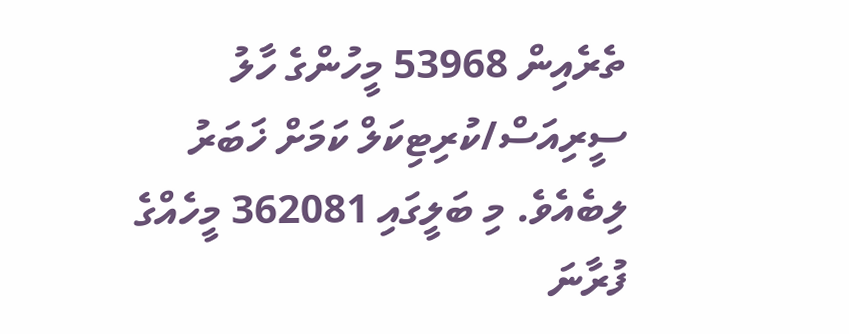ތެރެއިން 53968 މީހުންގެ ހާލު ސީރިއަސް/ކުރިޓިކަލް ކަމަށް ޚަބަރު ލިބެއެވެ. މި ބަލީގައި 362081 މީހެއްގެ ފުރާނަ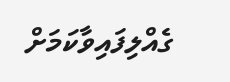ގެއްލިފައިވާކަމަށް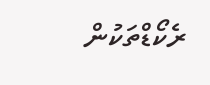ރެކޯޑްތަކުން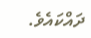ދައްކައެވެ.